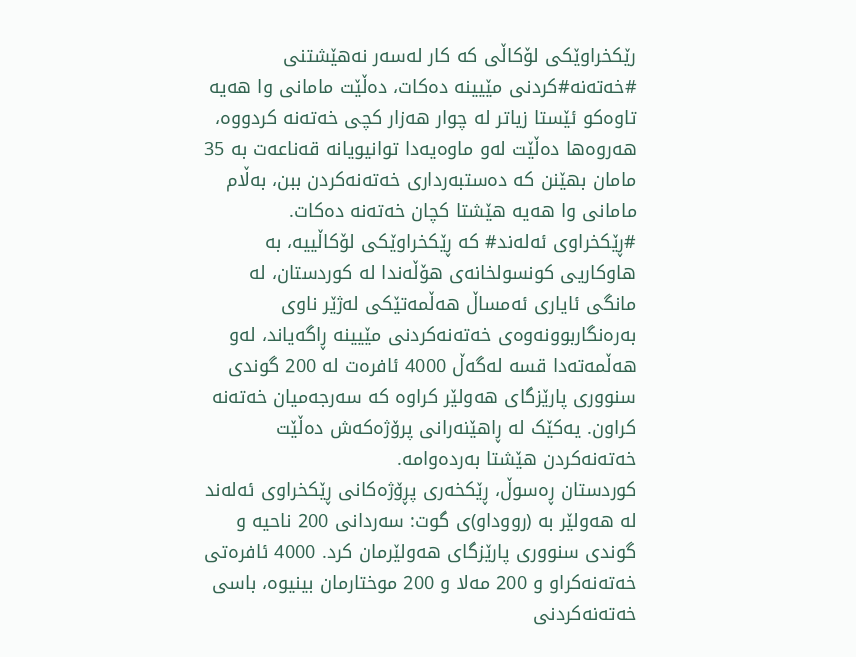رێکخراوێکی لۆکاڵی کە کار لەسەر نەهێشتنی #خەتەنە#کردنی مێیینە دەکات، دەڵێت مامانی وا هەیە تاوەکو ئێستا زیاتر لە چوار هەزار کچی خەتەنە کردووە، هەروەها دەڵێت لەو ماوەیەدا توانیویانە قەناعەت بە 35 مامان بهێنن کە دەستبەرداری خەتەنەکردن ببن، بەڵام مامانی وا هەیە هێشتا کچان خەتەنە دەکات.
#ڕێکخراوی ئەلەند# کە ڕێکخراوێکی لۆکاڵییە، بە هاوکاریی کونسولخانەی هۆڵەندا لە کوردستان، لە مانگی ئایاری ئەمساڵ هەڵمەتێکی لەژێر ناوی بەرەنگاربوونەوەی خەتەنەکردنی مێیینە ڕاگەیاند، لەو هەڵمەتەدا قسە لەگەڵ 4000 ئافرەت لە 200 گوندی سنووری پارێزگای هەولێر کراوە کە سەرجەمیان خەتەنە کراون. یەکێک لە ڕاهێنەرانی پرۆژەکەش دەڵێت خەتەنەکردن هێشتا بەردەوامە.
کوردستان ڕەسوڵ، ڕێکخەری پڕۆژەکانی ڕێکخراوی ئەلەند لە هەولێر بە (رووداو)ی گوت: سەردانی 200 ناحیە و گوندی سنووری پارێزگای هەولێرمان کرد. 4000 ئافرەتی خەتەنەکراو و 200 مەلا و 200 موختارمان بینیوە، باسی خەتەنەکردنی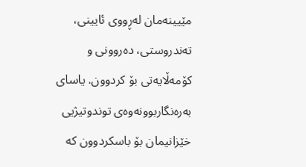مێیینەمان لەڕووی ئایینی، تەندروستی، دەروونی و کۆمەڵایەتی بۆ کردوون. یاسای بەرەنگاربوونەوەی توندوتیژیی خێزانیمان بۆ باسکردوون کە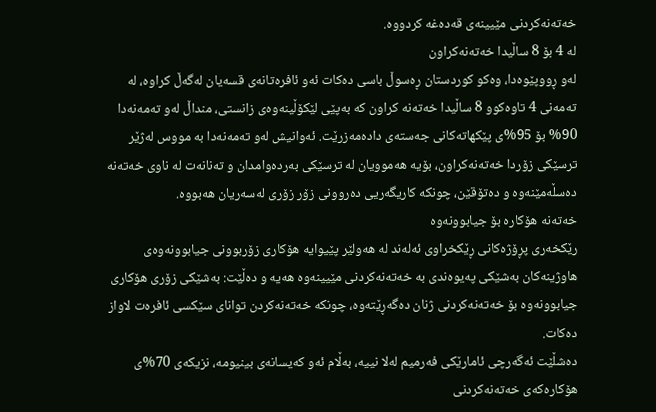خەتەنەکردنی مێیینەی قەدەغە کردووە.
لە 4 بۆ 8 ساڵیدا خەتەنەکراون
لەو ڕووپێوەدا، وەکو کوردستان ڕەسوڵ باسی دەکات ئەو ئافرەتانەی قسەیان لەگەڵ کراوە، لە تەمەنی 4 تاوەکوو 8 ساڵیدا خەتەنە کراون کە بەپێی لێکۆڵینەوەی زانستی، منداڵ لەو تەمەنەدا 90% بۆ 95%ی پێکهاتەکانی جەستەی دادەمەزرێت. ئەوانیش لەو تەمەنەدا بە مووس لەژێر ترسێکی زۆردا خەتەنەکراون، بۆیە هەموویان لە ترسێکی بەردەوامدان و تەنانەت لە ناوی خەتەنە دەسڵەمێنەوە و دەتۆقێن، چونکە کاریگەریی دەروونی زۆر زۆری لەسەریان هەبووە.
خەتەنە هۆکارە بۆ جیابوونەوە
رێکخەری پڕۆژەکانی ڕێکخراوی ئەلەند لە هەولێر پێیوایە هۆکاری زۆربوونی جیابوونەوەی هاوژینەکان بەشێکی پەیوەندی بە خەتەنەکردنی مێیینەوە هەیە و دەڵێت: بەشێکی زۆری هۆکاری جیابوونەوە بۆ خەتەنەکردنی ژنان دەگەڕێتەوە، چونکە خەتەنەکردن توانای سێکسی ئافرەت لاواز دەکات.
دەشڵێت ئەگەرچی ئامارێکی فەرمیم لەلا نییە، بەڵام ئەو کەیسانەی بینیومە، نزیکەی 70%ی هۆکارەکەی خەتەنەکردنی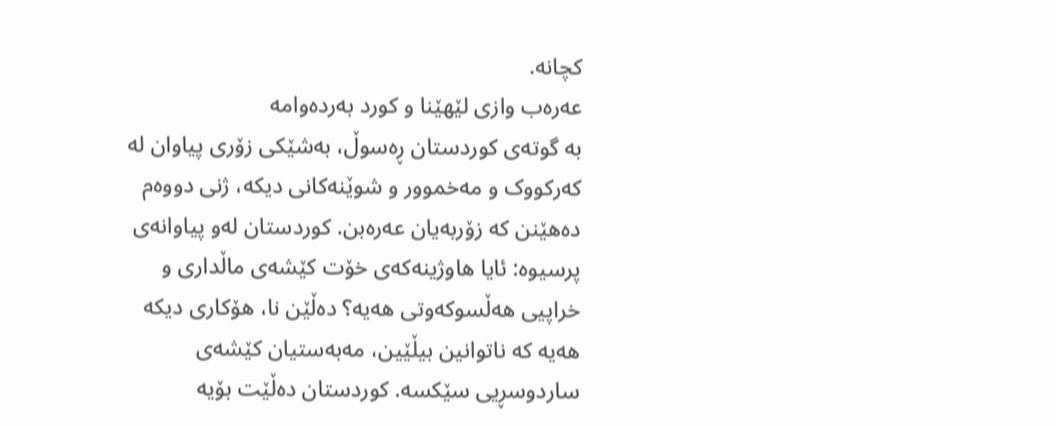کچانە.
عەرەب وازی لێهێنا و کورد بەردەوامە
بە گوتەی کوردستان ڕەسوڵ، بەشێکی زۆری پیاوان لە کەرکووک و مەخموور و شوێنەکانی دیکە، ژنی دووەم دەهێنن کە زۆربەیان عەرەبن. کوردستان لەو پیاوانەی پرسیوە: ئایا هاوژینەکەی خۆت کێشەی ماڵداری و خراپیی هەڵسوکەوتی هەیە؟ دەڵێن نا، هۆکاری دیکە هەیە کە ناتوانین بیڵێین، مەبەستیان کێشەی ساردوسڕیی سێکسە. کوردستان دەڵێت بۆیە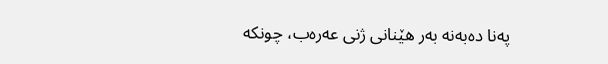پەنا دەبەنە بەر هێنانی ژنی عەرەب، چونکە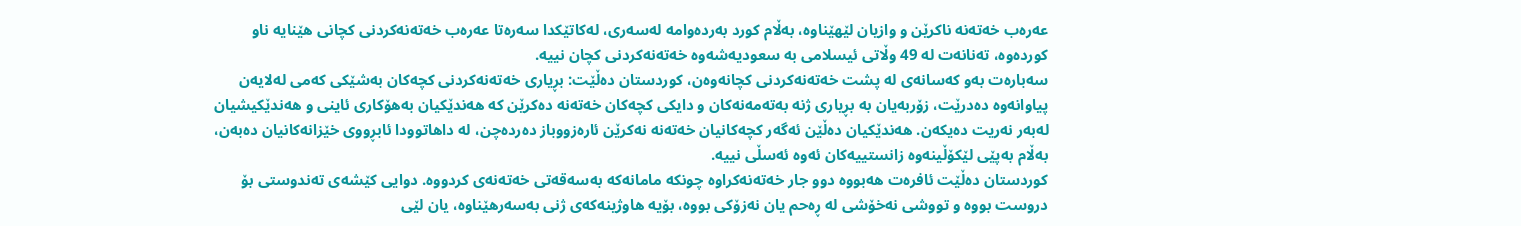عەرەب خەتەنە ناکرێن و وازیان لێهێناوە، بەڵام کورد بەردەوامە لەسەری، لەکاتێکدا سەرەتا عەرەب خەتەنەکردنی کچانی هێنایە ناو کوردەوە، تەنانەت لە 49 وڵاتی ئیسلامی بە سعودیەشەوە خەتەنەکردنی کچان نییە.
سەبارەت بەو کەسانەی لە پشت خەتەنەکردنی کچانەوەن، کوردستان دەڵێت: بڕیاری خەتەنەکردنی کچەکان بەشێکی کەمی لەلایەن پیاوانەوە دەدرێت، زۆربەیان بە بڕیاری ژنە بەتەمەنەکان و دایکی کچەکان خەتەنە دەکرێن کە هەندێکیان بەهۆکاری ئاینی و هەندێکیشیان لەبەر نەریت دەیکەن. هەندێکیان دەڵێن ئەگەر کچەکانیان خەتەنە نەکرێن ئارەزووباز دەردەچن، لە داهاتوودا ئابڕووی خێزانەکانیان دەبەن، بەڵام بەپێی لێکۆڵینەوە زانستییەکان ئەوە ئەسڵی نییە.
کوردستان دەڵێت ئافرەت هەبووە دوو جار خەتەنەکراوە چونکە مامانەکە بەسەقەتی خەتەنەی کردووە. دوایی کێشەی تەندوستی بۆ دروست بووە و تووشی نەخۆشی لە ڕەحم یان نەزۆکی بووە، بۆیە هاوژینەکەی ژنی بەسەرهێناوە، یان لێی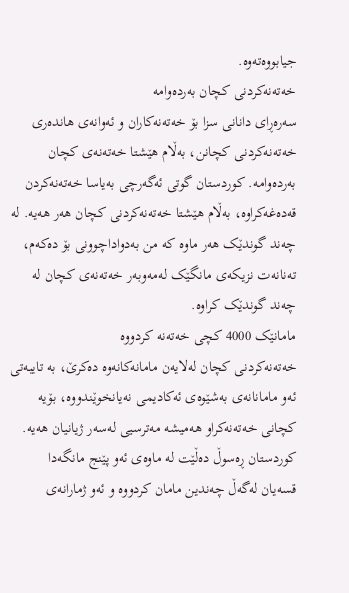جیابووەتەوە.
خەتەنەکردنی کچان بەردەوامە
سەرەڕای دانانی سزا بۆ خەتەنەکاران و ئەوانەی هاندەری خەتەنەکردنی کچانن، بەڵام هێشتا خەتەنەی کچان بەردەوامە. کوردستان گوتی ئەگەرچی بەیاسا خەتەنەکردن قەدەغەکراوە، بەڵام هێشتا خەتەنەکردنی کچان هەر هەیە. لە چەند گوندێک هەر ماوە کە من بەدواداچوونی بۆ دەکەم، تەنانەت نزیکەی مانگێک لەمەوبەر خەتەنەی کچان لە چەند گوندێک کراوە.
مامانێک 4000 کچی خەتەنە کردووە
خەتەنەکردنی کچان لەلایەن مامانەکانەوە دەکرێ، بە تایبەتی ئەو مامانانەی بەشێوەی ئەکادیمی نەیانخوێندووە، بۆیە کچانی خەتەنەکراو هەمیشە مەترسیی لەسەر ژیانیان هەیە.
کوردستان ڕەسوڵ دەڵێت لە ماوەی ئەو پێنج مانگەدا قسەیان لەگەڵ چەندین مامان کردووە و ئەو ژمارانەی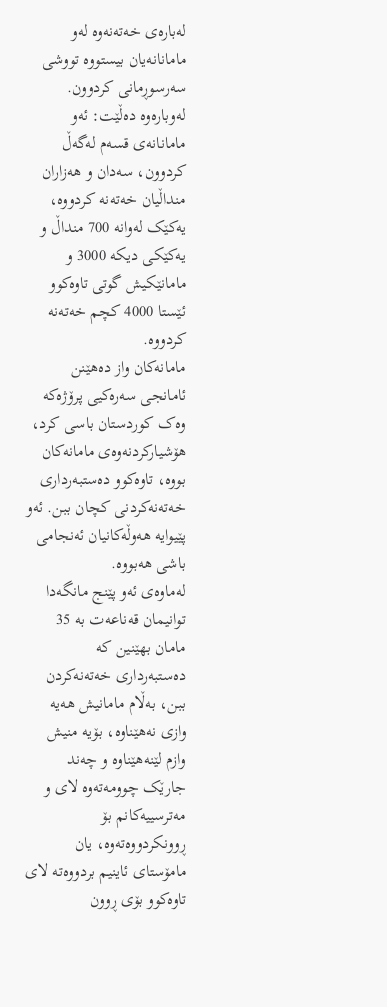لەبارەی خەتەنەوە لەو مامانانەیان بیستووە تووشی سەرسوڕمانی کردوون.
لەوبارەوە دەڵێت: ئەو مامانانەی قسەم لەگەڵ کردوون، سەدان و هەزاران منداڵیان خەتەنە کردووە، یەکێک لەوانە 700 منداڵ و یەکێکی دیکە 3000 و مامانێکیش گوتی تاوەکوو ئێستا 4000 کچم خەتەنە کردووە.
مامانەکان واز دەهێنن
ئامانجی سەرەکیی پرۆژەکە وەک کوردستان باسی کرد، هۆشیارکردنەوەی مامانەکان بووە، تاوەکوو دەستبەرداری خەتەنەکردنی کچان ببن. ئەو پێیوایە هەوڵەکانیان ئەنجامی باشی هەبووە.
لەماوەی ئەو پێنج مانگەدا توانیمان قەناعەت بە 35 مامان بهێنین کە دەستبەرداری خەتەنەکردن ببن، بەڵام مامانیش هەیە وازی نەهێناوە، بۆیە منیش وازم لێنەهێناوە و چەند جارێک چوومەتەوە لای و مەترسییەکانم بۆ ڕوونکردووەتەوە، یان مامۆستای ئاینیم بردووەتە لای تاوەکوو بۆی ڕوون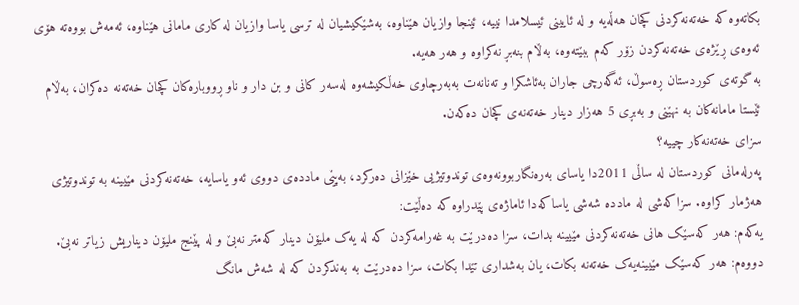بکاتەوە کە خەتەنەکردنی کچان هەڵەیە و لە ئایینی ئیسلامدا نییە، ئینجا وازیان هێناوە، بەشێکیشیان لە ترسی یاسا وازیان لە کاری مامانی هێناوە، ئەمەش بووەتە هۆی ئەوەی ڕێژەی خەتەنەکردن زۆر کەم ببێتەوە، بەڵام بنەبڕ نەکراوە و هەر هەیە.
بە گوتەی کوردستان ڕەسوڵ، ئەگەرچی جاران بەئاشکرا و تەنانەت بەبەرچاوی خەڵکیشەوە لەسەر کانی و بن دار و ناو ڕووبارەکان کچان خەتەنە دەکران، بەڵام ئێستا مامانەکان بە نهێنی و بەبڕی 5 هەزار دینار خەتەنەی کچان دەکەن.
سزای خەتەنەکار چییە؟
پەرلەمانی کوردستان لە ساڵی 2011دا یاسای بەرەنگاربوونەوەی توندوتیژیی خێزانی دەرکرد، بەپێی ماددەی دووی ئەو یاسایە، خەتەنەکردنی مێیینە بە توندوتیژی هەژمار کراوە. سزاکەشی لە ماددە شەشی یاساکەدا ئاماژەی پێدراوە کە دەڵێت:
یەکەم: هەر کەسێک هانی خەتەنەکردنی مێیینە بدات، سزا دەدرێت بە غەرامەکردن کە لە یەک ملیۆن دینار کەمتر نەبێ و لە پێنج ملیۆن دیناریش زیاتر نەبێ.
دووەم: هەر کەسێک مێیینەیەک خەتەنە بکات، یان بەشداری تێدا بکات، سزا دەدرێت بە بەندکردن کە لە شەش مانگ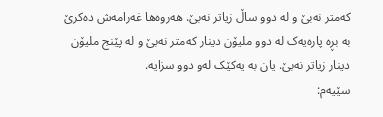کەمتر نەبێ و لە دوو ساڵ زیاتر نەبێ. هەروەها غەرامەش دەکرێ بە بڕە پارەیەک لە دوو ملیۆن دینار کەمتر نەبێ و لە پێنج ملیۆن دینار زیاتر نەبێ. یان بە یەکێک لەو دوو سزایە.
سێیەم: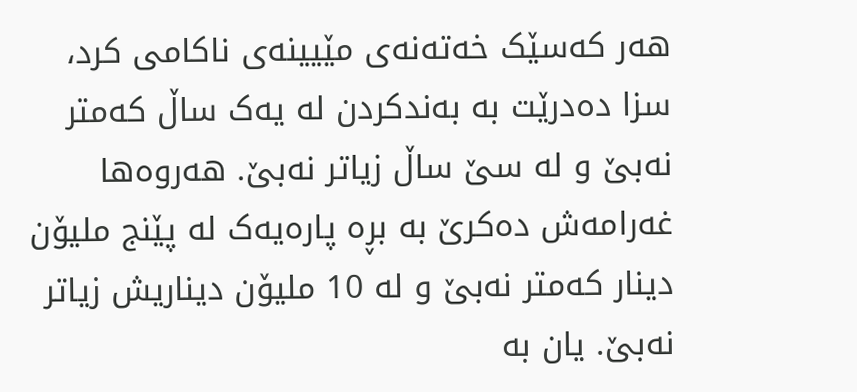هەر کەسێک خەتەنەی مێیینەی ناکامی کرد، سزا دەدرێت بە بەندکردن لە یەک ساڵ کەمتر نەبێ و لە سێ ساڵ زیاتر نەبێ. هەروەها غەرامەش دەکرێ بە بڕە پارەیەک لە پێنج ملیۆن دینار کەمتر نەبێ و لە 10 ملیۆن دیناریش زیاتر نەبێ. یان بە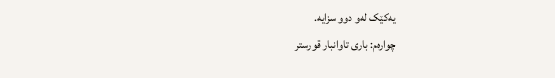یەکێک لەو دوو سزایە.
چوارەم: باری تاوانبار قورستر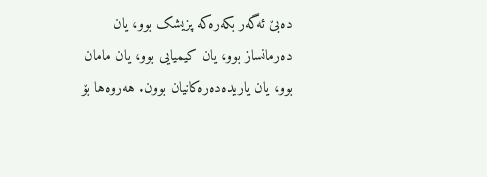دەبێ ئەگەر بکەرەکە پزیشک بوو، یان دەرمانساز بوو، یان کیمیایی بوو، یان مامان بوو، یان یاریدەدەرەکانیان بوون. هەروەها بۆ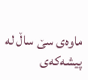ماوەی سێ ساڵ لە پیشەکەی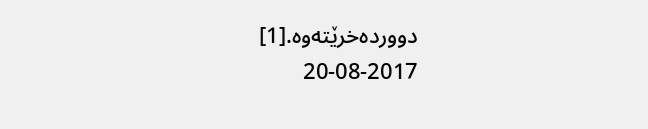دووردەخرێتەوە.[1]
20-08-2017